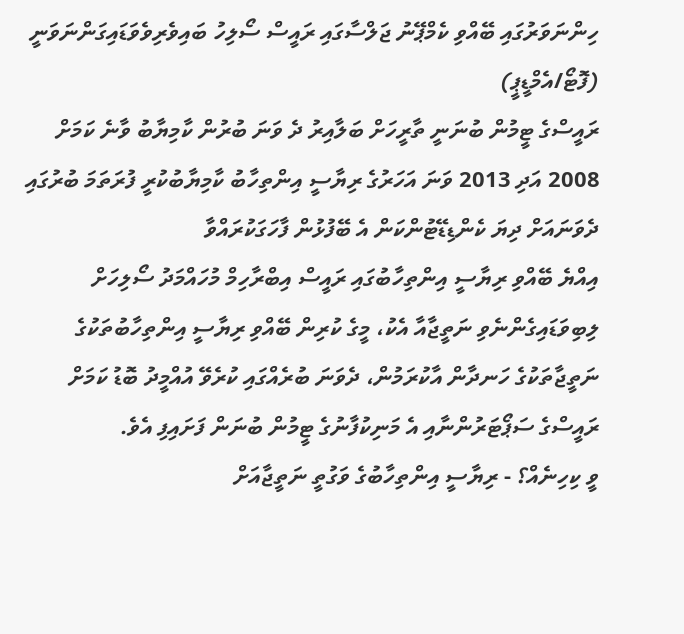ހިންނަވަރުގައި ބޭއްވި ކެމްޕޭނު ޖަލްސާގައި ރައީސް ސޯލިހު ބައިވެރިވެވަޑައިގަންނަވަނީ (ފޮޓޯ/އެމްޑީޕީ)
ރައީސްގެ ޓީމުން ބުނަނީ ތާރީހަށް ބަލާއިރު ދެ ވަނަ ބުރުން ކާމިޔާބު ވާނެ ކަމަށް
2008 އަދި 2013 ވަނަ އަހަރުގެ ރިޔާސީ އިންތިހާބު ކާމިޔާބުކުރީ ފުރަތަމަ ބުރުގައި ދެވަނައަށް ދިޔަ ކެންޑިޑޭޓުންކަން އެ ބޭފުޅުން ފާހަގަކުރައްވާ
އިއްޔެ ބޭއްވި ރިޔާސީ އިންތިހާބުގައި ރައީސް އިބްރާހިމް މުހައްމަދު ސޯލިހަށް ލިބިވަޑައިގެންނެވި ނަތީޖާއާ އެކު، މީގެ ކުރިން ބޭއްވި ރިޔާސީ އިންތިހާބުތަކުގެ ނަތީޖާތަކުގެ ހަނދާން އާކުރަމުން، ދެވަނަ ބުރެއްގައި ކުރެވޭ އުއްމީދު ބޮޑު ކަމަށް ރައީސްގެ ސަޕޯޓަރުންނާއި އެ މަނިކުފާނުގެ ޓީމުން ބުނަން ފަށައިފި އެވެ.
ވީ ކިހިނެއް؟ - ރިޔާސީ އިންތިހާބުގެ ވަގުތީ ނަތީޖާއަށް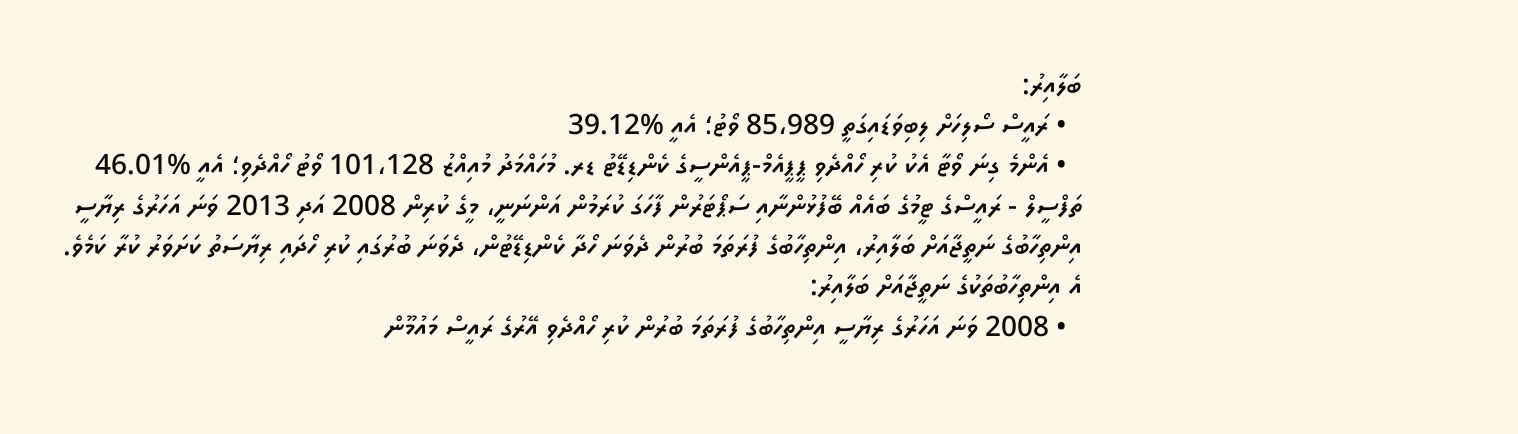ބަލާއިރު:
  • ރައީސް ސޯލިހަށް ލިބިވަޑައިގަތީ 85،989 ވޯޓު؛ އެއީ %39.12
  • އެންމެ ގިނަ ވޯޓާ އެކު ކުރި ހޯއްދެވި ޕީޕީއެމް-ޕީއެންސީގެ ކެންޑިޑޭޓު ޑރ. މުހައްމަދު މުއިއްޒު 101،128 ވޯޓު ހޯއްދެވި؛ އެއީ %46.01
ތަފްސީލް - ރައީސްގެ ޓީމުގެ ބައެއް ބޭފުޅުންނާއި ސަޕޯޓަރުން ފާހަގަ ކުރަމުން އަންނަނީ، މީގެ ކުރިން 2008 އަދި 2013 ވަނަ އަހަރުގެ ރިޔާސީ އިންތިހާބުގެ ނަތީޖާއަށް ބަލާއިރު، އިންތިހާބުގެ ފުރަތަމަ ބުރުން ދެވަނަ ހޯދާ ކެންޑިޑޭޓުން، ދެވަނަ ބުރުގައި ކުރި ހޯދައި ރިޔާސަތު ކަށަވަރު ކުރާ ކަމެވެ.
އެ އިންތިހާބުތަކުގެ ނަތީޖާއަށް ބަލާއިރު:
  • 2008 ވަނަ އަހަރުގެ ރިޔާސީ އިންތިހާބުގެ ފުރަތަމަ ބުރުން ކުރި ހޯއްދެވި އޭރުގެ ރައީސް މައުމޫން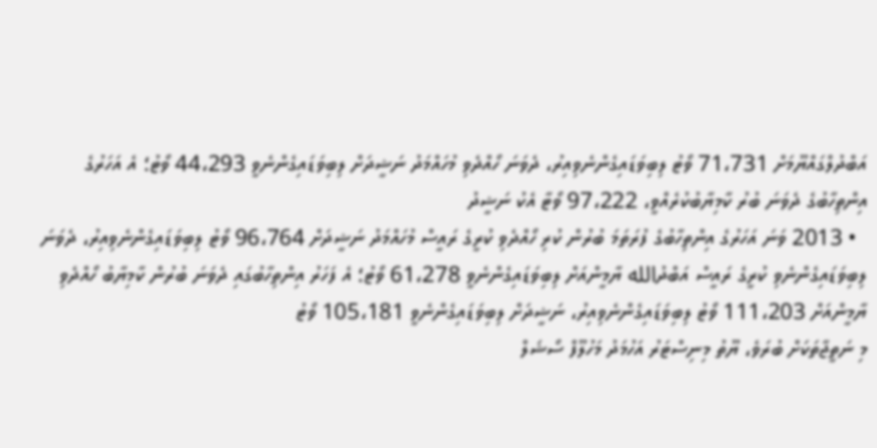އަބްދުލްގައްޔޫމަށް 71،731 ވޯޓު ލިބިވަޑައިގެންނެވިއިރު، ދެވަނަ ހޯއްދެވި މުހައްމަދު ނަޝީދަށް ލިބިވަޑައިގެންނެވީ 44،293 ވޯޓު؛ އެ އަހަރުގެ އިންތިހާބުގެ ދެވަނަ ބުރު ކާމިޔާބުކުރެއްވީ، 97،222 ވޯޓާ އެކު ނަޝީދު
  • 2013 ވަނަ އަހަރުގެ އިންތިހާބުގެ ފުރަތަމަ ބުރުން ކުރި ހޯއްދެވި ކުރީގެ ރައީސް މުހައްމަދު ނަޝީދަށް 96،764 ވޯޓު ލިބިވަޑައިގެންނެވިއިރު، ދެވަނަ ލިބިވަޑައިގެންނެވި ކުރީގެ ރައީސް އަބްދުالله ޔާމީންއަށް ލިބިވަޑައިގެންނެވީ 61،278 ވޯޓު؛ އެ ފަހަރު އިންތިހާބުގައި ދެވަނަ ބުރުން ކާމިޔާބު ހޯއްދެވި ޔާމީންއަށް 111،203 ވޯޓު ލިބިވަޑައިގެންނެވިއިރު، ނަޝީދަށް ލިބިވަޑައިގެންނެވީ 105،181 ވޯޓު
މި ނަތީޖާތަކަށް ބުރަވެ، ޔޫތު މިނިސްޓަރު އަހުމަދު މަހުލޫފް ސޯޝަލް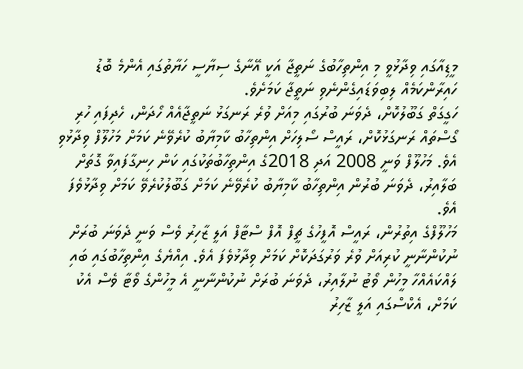މީޑިއާގައި ވިދާޅުވީ މި އިންތިހާބުގެ ނަތީޖާ އަކީ އޭނާގެ ސިޔާސީ ހަޔާތުގައި އެންމެ ބޮޑު ހައިރާންކަމެއް ލިބިވަޑައިގެންނެވި ނަތީޖާ ކަމަށެވެ.
ހަގީގަތް ގަބޫލުކޮށް، ދެވަނަ ބުރުގައި މިއަށް ވުރެ ރަނގަޅު ނަތީޖާއެއް ހޯދަން، ހެދިފައި ހުރި ގޯސްތައް ރަނގަޅުކޮށް، ރައީސް ސޯލިހަށް އިންތިހާބު ކާމިޔާބު ކުރެވޭނެ ކަމަށް މަހުލޫފް ވިދާޅުވި އެވެ. މަހުލޫފް ވަނީ 2008 އަދި 2018ގެ އިންތިހާބުތަކުގައި ކަން ހިނގާފައިވާ ގޮތަށް ބަލާއިރު، ދެވަނަ ބުރުން އިންތިހާބު ކާމިޔާބު ކުރެވޭނެ ކަމަށް ގަބޫލުކުރެވޭ ކަމަށް ވިދާޅުވެފަ އެވެ.
މަހުލޫފްގެ އިތުރުން، ރައީސް އޮފީހުގެ ޗީފް އޮފް ސްޓާފް އަލީ ޒާހިރު ވެސް ވަނީ ދެވަނަ ބުރަށް ނުކުންނާނީ ކުރިއަށް ވުރެ ވަރުގަދަކޮށް ކަމަށް ވިދާޅުވެފަ އެވެ. އިއްޔެގެ އިންތިހާބުގައި ބައި ލައްކައެއްހާ މީހުން ވޯޓު ނުލާއިރު، ދެވަނަ ބުރަށް ނުކުންނާނީ އެ މީހުންގެ ވޯޓާ ވެސް އެކު ކަމަށް، އެކްސްގައި އަލީ ޒާހިރު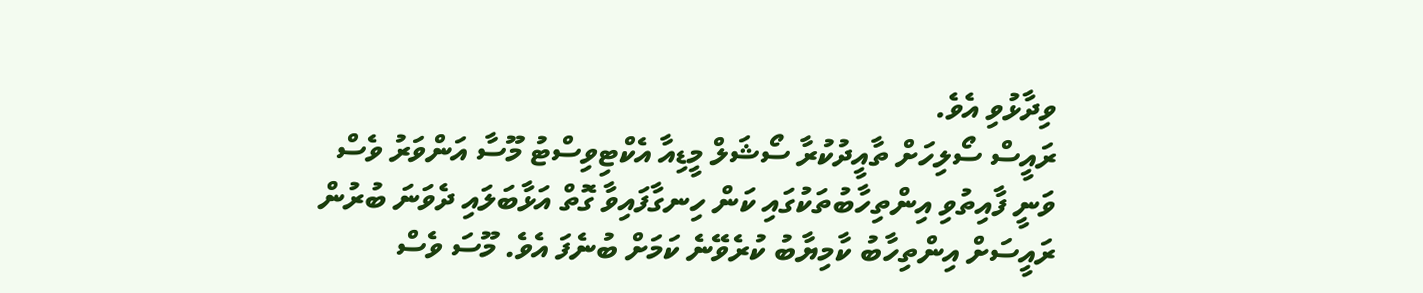ވިދާޅުވި އެވެ.
ރައީސް ސޯލިހަށް ތާއީދުކުރާ ސޯޝަލް މީޑިއާ އެކްޓިވިސްޓު މޫސާ އަންވަރު ވެސް ވަނީ ފާއިތުވި އިންތިހާބުތަކުގައި ކަން ހިނގާފައިވާ ގޮތް އަޅާބަލައި ދެވަނަ ބުރުން ރައީސަށް އިންތިހާބު ކާމިޔާބު ކުރެވޭނެ ކަމަށް ބުނެފަ އެވެ. މޫސަ ވެސް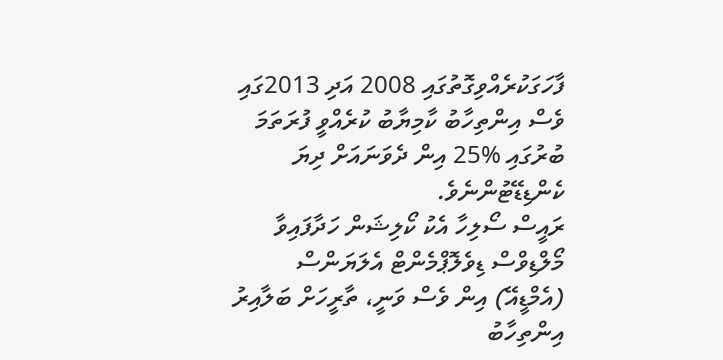ފާހަގަކުރެއްވިގޮތުގައި 2008 އަދި 2013ގައި ވެސް އިންތިހާބު ކާމިޔާބު ކުރެއްވީ ފުރަތަމަ ބުރުގައި %25 އިން ދެވަނައަށް ދިޔަ ކެންޑިޑޭޓުންނެވެ.
ރައީސް ސޯލިހާ އެކު ކޯލިޝަން ހަދާފައިވާ މޯލްޑިވްސް ޑިވެލޮޕްމެންޓް އެލަޔަންސް (އެމްޑީއޭ) އިން ވެސް ވަނީ، ތާރީހަށް ބަލާއިރު އިންތިހާބު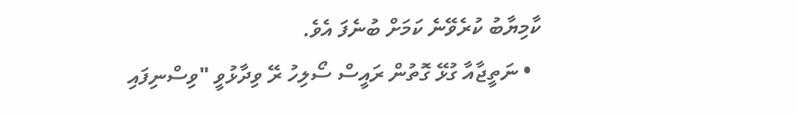ކާމިޔާބު ކުރެވޭނެ ކަމަށް ބުނެފަ އެވެ.
  • ނަތީޖާއާ ގުޅޭ ގޮތުން ރައީސް ސޯލިހު ރޭ ވިދާޅުވީ "ވިސްނިފައި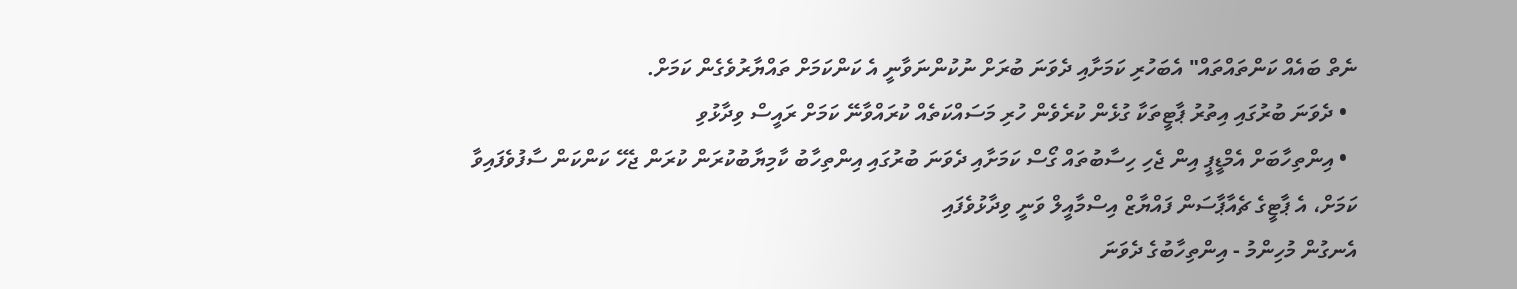ނެތް ބައެއް ކަންތައްތައް" އެބަހުރި ކަމަށާއި ދެވަނަ ބުރަށް ނުކުންނަވާނީ އެ ކަންކަމަށް ތައްޔާރުވެގެން ކަމަށް.
  • ދެވަނަ ބުރުގައި އިތުރު ޕާޓީތަކާ ގުޅެން ކުރެވެން ހުރި މަސައްކަތެއް ކުރައްވާނޭ ކަމަށް ރައީސް ވިދާޅުވި
  • އިންތިހާބަށް އެމްޑީޕީ އިން ޖެހި ހިސާބުތައް ގޯސް ކަމަށާއި ދެވަނަ ބުރުގައި އިންތިހާބު ކާމިޔާބުކުރަން ކުރަން ޖެހޭ ކަންކަން ސާފުވެފައިވާ ކަމަށް، އެ ޕާޓީގެ ޗެއާޕާސަން ފައްޔާޒް އިސްމާއީލް ވަނީ ވިދާޅުވެފައި
އެނގުން މުހިންމު - އިންތިހާބުގެ ދެވަނަ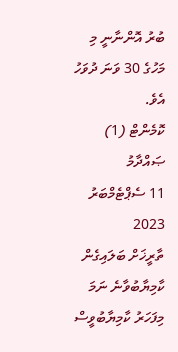ބުރު އޮންނާނީ މި މަހުގެ 30 ވަނަ ދުވަހު އެވެ.
ކޮމެންޓް (1)
ޞައްދާމު
11 ސެޕްޓެމްބަރު 2023
ތާރީޚަށް ބަލައިގެން ކާމިޔާބުވާނެ ނަމަ މިފަހަރު ކާމިޔާބުވީސް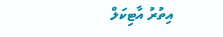އިތުރު އާޓިކަލް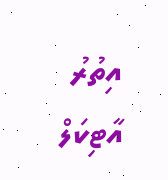އިތުރު އާޓިކަލް